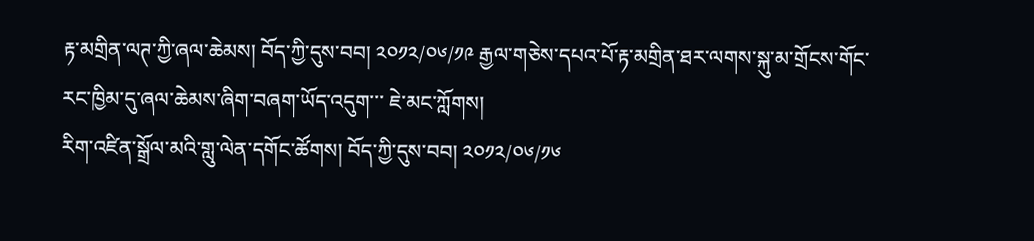རྟ་མགྲིན་ལཊ་ཀྱི་ཞལ་ཆེམས། བོད་ཀྱི་དུས་བབ། ༢༠༡༢/༠༦/༡༩ རྒྱལ་གཅེས་དཔའ་པོ་རྟ་མགྲིན་ཐར་ལགས་སྐུ་མ་གྲོངས་གོང་རང་ཁྱིམ་དུ་ཞལ་ཆེམས་ཞིག་བཞག་ཡོད་འདུག་་་ ཇེ་མང་ཀློགས།
རིག་འཛིན་སྒྲོལ་མའི་གླུ་ལེན་དགོང་ཚོགས། བོད་ཀྱི་དུས་བབ། ༢༠༡༢/༠༦/༡༦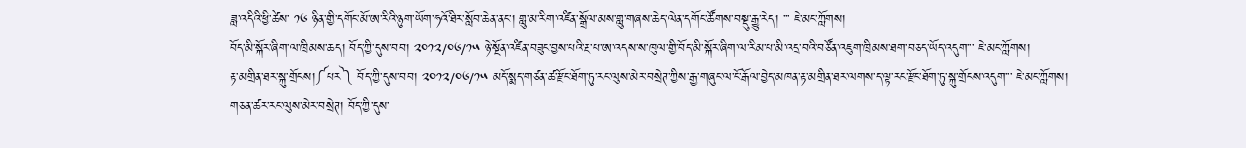ཟླ་འདིའི་ཕྱི་ཚེས་ ༡༦ ཉིན་གྱི་དགོང་མོ་ཨ་རིའི་ཉུག་ཡོག་ཧའོ་ཐིར་སློབ་ཆེན་ནང་། གླུ་མ་རིག་འཛིན་སྒྲོལ་མས་གླུ་གཞས་ཆེད་ལེན་དགོང་ཚོགས་བསྡུ་རྒྱུ་རེད། ་་་ ཇེ་མང་ཀློགས།
བོད་མི་སྐོར་ཞིག་ལ་ཁྲིམས་ཆད། བོད་ཀྱི་དུས་བབ། ༢༠༡༢/༠༦/༡༥ ཉེ་སྔོན་འཛིན་བཟུང་བྱས་པའི་རྔ་པ་ཨ་འདས་ས་ཁུལ་གྱི་བོད་མི་སྐོར་ཞིག་ལ་རིམ་པ་མི་འདྲ་བའི་བཙོན་འཇུག་ཁྲིམས་ཐག་བཅད་ཡོད་འདུག་་་ ཇེ་མང་ཀློགས།
རྟ་མགྲིན་ཐར་སྐུ་གྲོངས།༼པར༽ བོད་ཀྱི་དུས་བབ། ༢༠༡༢/༠༦/༡༥ མདོ་སྨད་གཙན་ཚ་རྫོང་ཐོག་ཏུ་རང་ལུས་མེར་བསྲེཊ་ཀྱིས་རྒྱ་གཞུང་ལ་ངོ་རྒོལ་བྱེད་མཁན་རྟ་མགྲིན་ཐར་ལགས་ད་ལྟ་རང་རྫོང་ཐོག་ཏུ་སྐུ་གྲོངས་འདུག་་་ ཇེ་མང་ཀློགས།
གཅན་ཚར་རང་ལུས་མེར་བསྲེཊ། བོད་ཀྱི་དུས་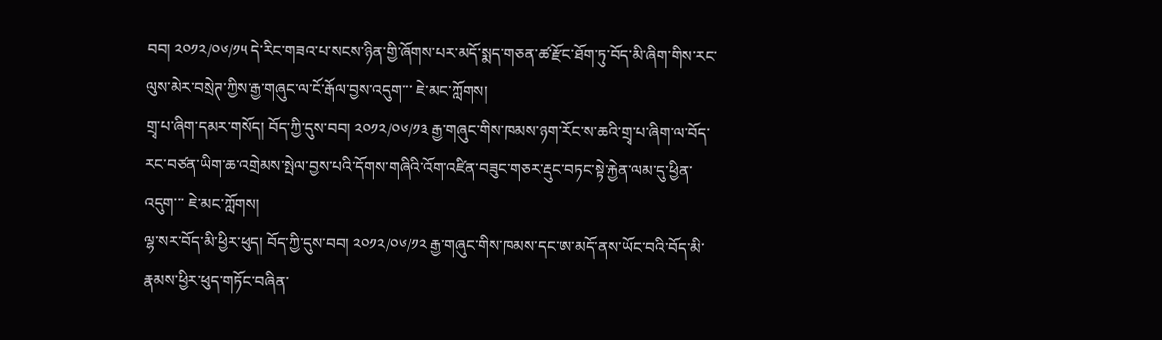བབ། ༢༠༡༢/༠༦/༡༥ དེ་རིང་གཟའ་པ་སངས་ཉིན་གྱི་ཞོགས་པར་མདོ་སྨད་གཅན་ཚ་རྫོང་ཐོག་ཏུ་བོད་མི་ཞིག་གིས་རང་ལུས་མེར་བསྲེཊ་ཀྱིས་རྒྱ་གཞུང་ལ་ངོ་རྒོལ་བྱས་འདུག་་་ ཇེ་མང་ཀློགས།
གྲྭ་པ་ཞིག་དམར་གསོད། བོད་ཀྱི་དུས་བབ། ༢༠༡༢/༠༦/༡༣ རྒྱ་གཞུང་གིས་ཁམས་ཉག་རོང་ས་ཆའི་གྲྭ་པ་ཞིག་ལ་བོད་རང་བཙན་ཡིག་ཆ་འགྲེམས་སྤེལ་བྱས་པའི་དོགས་གཞིའི་འོག་འཛིན་བཟུང་གཅར་རྡུང་བཏང་སྟེ་རྐྱེན་ལམ་དུ་ཕྱིན་འདུག་་་ ཇེ་མང་ཀློགས།
ལྷ་སར་བོད་མི་ཕྱིར་ཕུད། བོད་ཀྱི་དུས་བབ། ༢༠༡༢/༠༦/༡༢ རྒྱ་གཞུང་གིས་ཁམས་དང་ཨ་མདོ་ནས་ཡོང་བའི་བོད་མི་རྣམས་ཕྱིར་ཕུད་གཏོང་བཞིན་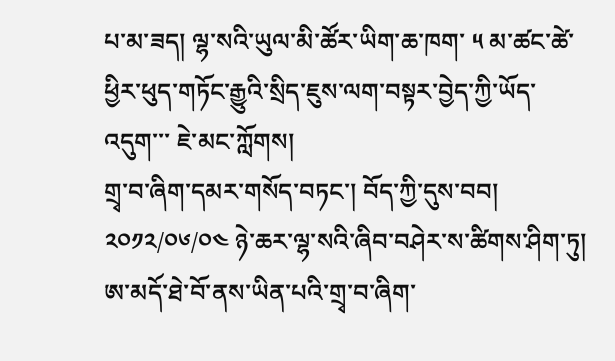པ་མ་ཟད། ལྷ་སའི་ཡུལ་མི་ཚོར་ཡིག་ཆ་ཁག་ ༥ མ་ཚང་ཚེ་ཕྱིར་ཕུད་གཏོང་རྒྱུའི་སྲིད་ཇུས་ལག་བསྟར་བྱེད་ཀྱི་ཡོད་འདུག་་་ ཇེ་མང་ཀློགས།
གྲྭ་བ་ཞིག་དམར་གསོད་བཏང་། བོད་ཀྱི་དུས་བབ། ༢༠༡༢/༠༦/༠༤ ཉེ་ཆར་ལྷ་སའི་ཞིབ་བཤེར་ས་ཚིགས་ཤིག་ཏུ། ཨ་མདོ་ཐེ་བོ་ནས་ཡིན་པའི་གྲྭ་བ་ཞིག་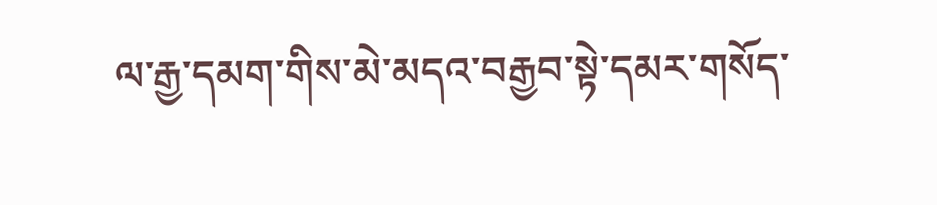ལ་རྒྱ་དམག་གིས་མེ་མདའ་བརྒྱབ་སྟེ་དམར་གསོད་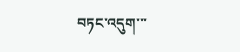བཏང་འདུག་་་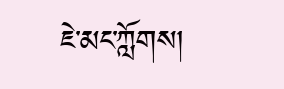ཇེ་མང་ཀློགས།